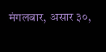मंगलबार, असार ३०,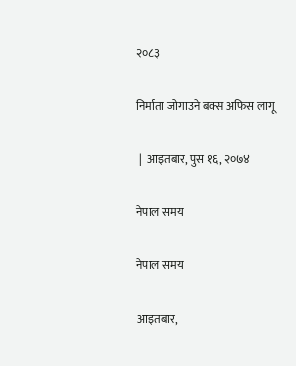२०८३

निर्माता जोगाउने बक्स अफिस लागू

 |  आइतबार, पुस १६, २०७४

नेपाल समय

नेपाल समय

आइतबार,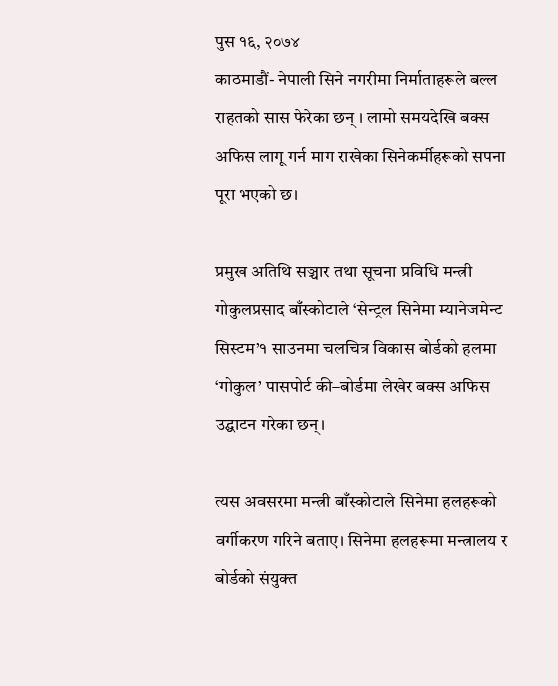पुस १६, २०७४
काठमाडौं- नेपाली सिने नगरीमा निर्माताहरूले बल्ल राहतको सास फेरेका छन् । लामो समयदेखि बक्स अफिस लागू गर्न माग राखेका सिनेकर्मीहरूको सपना पूरा भएको छ।

प्रमुख अतिथि सञ्चार तथा सूचना प्रविधि मन्त्री गोकुलप्रसाद बाँस्कोटाले ‘सेन्ट्रल सिनेमा म्यानेजमेन्ट सिस्टम’१ साउनमा चलचित्र विकास बोर्डको हलमा ‘गोकुल’ पासपोर्ट की–बोर्डमा लेखेर बक्स अफिस उद्घाटन गरेका छन्।

त्यस अवसरमा मन्त्री बाँस्कोटाले सिनेमा हलहरूको वर्गीकरण गरिने बताए। सिनेमा हलहरूमा मन्त्रालय र बोर्डको संयुक्त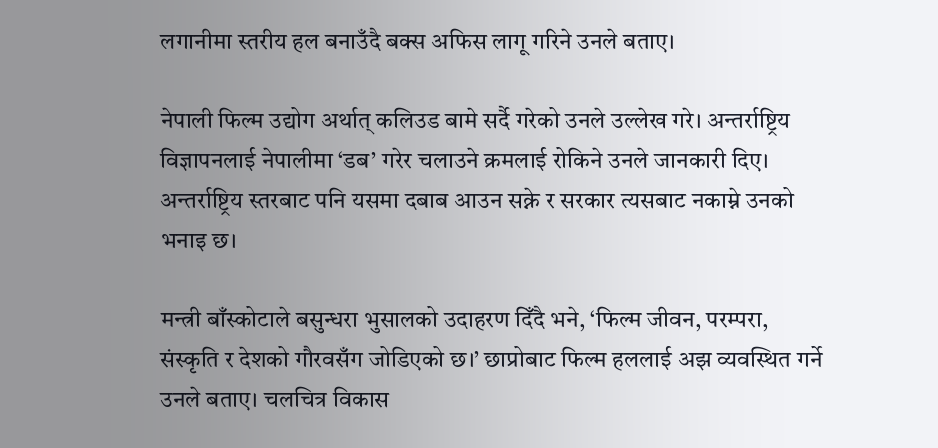लगानीमा स्तरीय हल बनाउँदै बक्स अफिस लागू गरिने उनले बताए।

नेपाली फिल्म उद्योग अर्थात् कलिउड बामे सर्दै गरेको उनले उल्लेख गरे। अन्तर्राष्ट्रिय विज्ञापनलाई नेपालीमा ‘डब’ गरेर चलाउने क्रमलाई रोकिने उनले जानकारी दिए। अन्तर्राष्ट्रिय स्तरबाट पनि यसमा दबाब आउन सक्ने र सरकार त्यसबाट नकाम्ने उनको भनाइ छ।

मन्त्री बाँस्कोटाले बसुन्धरा भुसालको उदाहरण दिँदै भने, ‘फिल्म जीवन, परम्परा, संस्कृति र देशको गौरवसँग जोडिएको छ।’ छाप्रोबाट फिल्म हललाई अझ व्यवस्थित गर्ने उनले बताए। चलचित्र विकास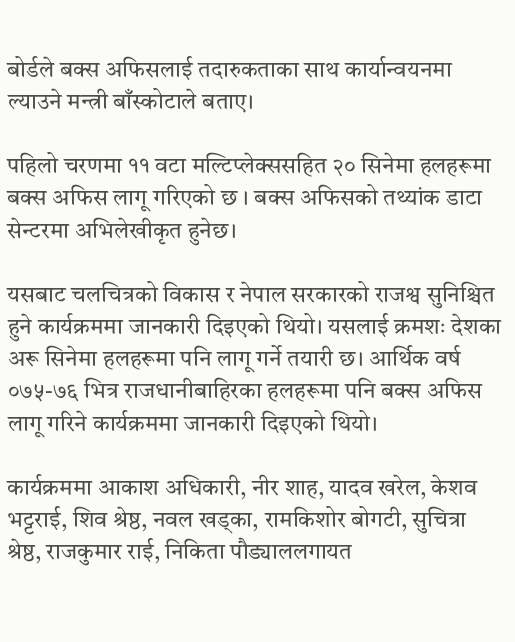बोर्डले बक्स अफिसलाई तदारुकताका साथ कार्यान्वयनमा ल्याउने मन्त्री बाँस्कोटाले बताए।

पहिलो चरणमा ११ वटा मल्टिप्लेक्ससहित २० सिनेमा हलहरूमा बक्स अफिस लागू गरिएको छ । बक्स अफिसको तथ्यांक डाटा सेन्टरमा अभिलेखीकृत हुनेछ।

यसबाट चलचित्रको विकास र नेपाल सरकारको राजश्व सुनिश्चित हुने कार्यक्रममा जानकारी दिइएको थियो। यसलाई क्रमशः देशका अरू सिनेमा हलहरूमा पनि लागू गर्ने तयारी छ। आर्थिक वर्ष ०७५-७६ भित्र राजधानीबाहिरका हलहरूमा पनि बक्स अफिस लागू गरिने कार्यक्रममा जानकारी दिइएको थियो।

कार्यक्रममा आकाश अधिकारी, नीर शाह, यादव खरेल, केशव भट्टराई, शिव श्रेष्ठ, नवल खड्का, रामकिशोर बोगटी, सुचित्रा श्रेष्ठ, राजकुमार राई, निकिता पौड्याललगायत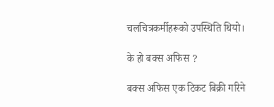चलचित्रकर्मीहरूको उपस्थिति थियो।

के हो बक्स अफिस ?

बक्स अफिस एक टिकट बिक्री गरिने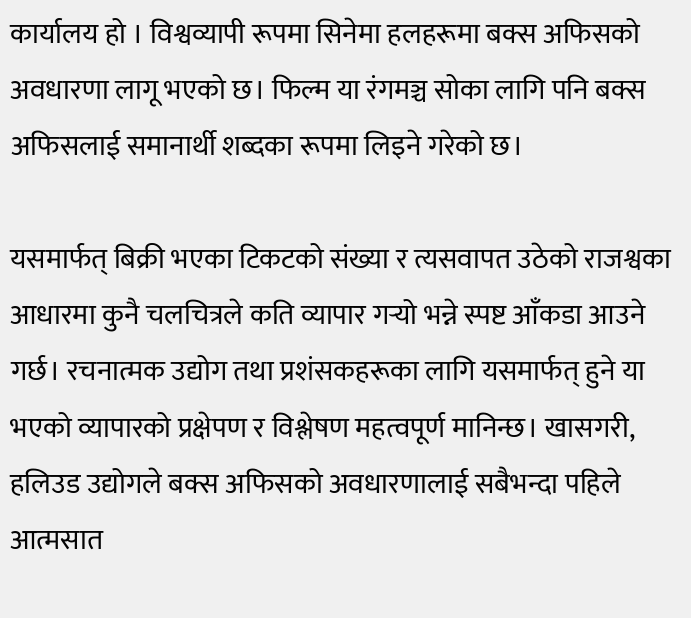कार्यालय हो । विश्वव्यापी रूपमा सिनेमा हलहरूमा बक्स अफिसको अवधारणा लागू भएको छ। फिल्म या रंगमञ्च सोका लागि पनि बक्स अफिसलाई समानार्थी शब्दका रूपमा लिइने गरेको छ।

यसमार्फत् बिक्री भएका टिकटको संख्या र त्यसवापत उठेको राजश्वका आधारमा कुनै चलचित्रले कति व्यापार गर्‍यो भन्ने स्पष्ट आँकडा आउने गर्छ। रचनात्मक उद्योग तथा प्रशंसकहरूका लागि यसमार्फत् हुने या भएको व्यापारको प्रक्षेपण र विश्लेषण महत्वपूर्ण मानिन्छ। खासगरी, हलिउड उद्योगले बक्स अफिसको अवधारणालाई सबैभन्दा पहिले आत्मसात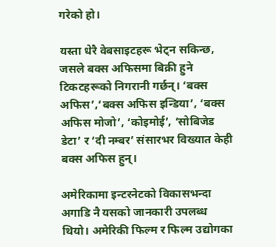गरेको हो।

यस्ता धेरै वेबसाइटहरू भेट्न सकिन्छ, जसले बक्स अफिसमा बिक्री हुने टिकटहरूको निगरानी गर्छन्। ‘बक्स अफिस’,‘बक्स अफिस इन्डिया’, ‘बक्स अफिस मोजो’, ‘कोइमोई’, ‘सोबिजेड डेटा’ र ‘दी नम्बर’ संसारभर विख्यात केही बक्स अफिस हुन्।

अमेरिकामा इन्टरनेटको विकासभन्दा अगाडि नै यसको जानकारी उपलब्ध थियो। अमेरिकी फिल्म र फिल्म उद्योगका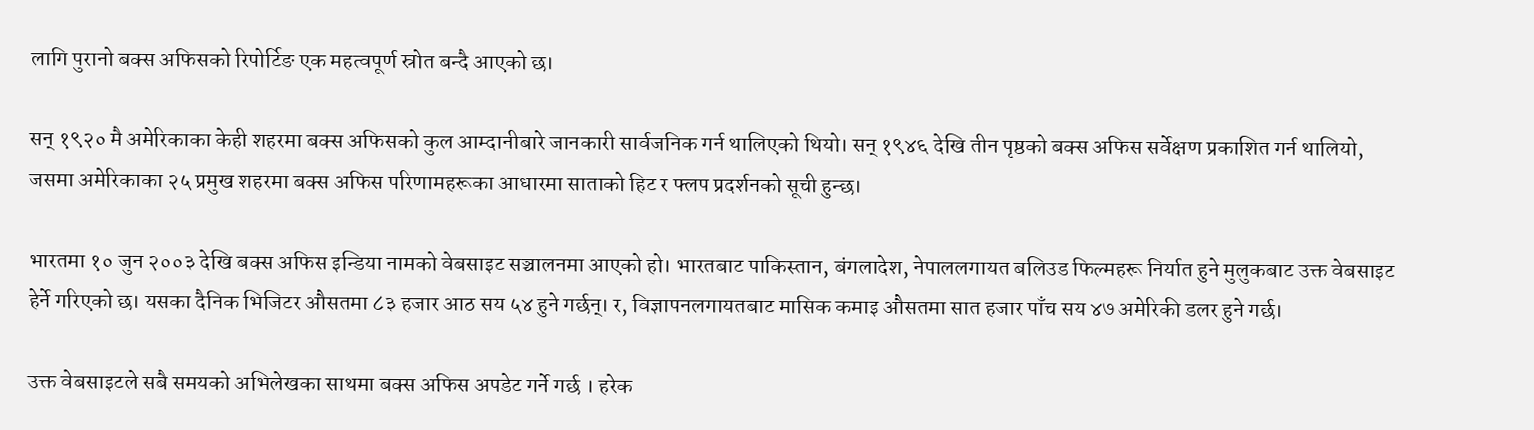लागि पुरानो बक्स अफिसको रिपोर्टिङ एक महत्वपूर्ण स्रोत बन्दै आएको छ।

सन् १९२० मै अमेरिकाका केही शहरमा बक्स अफिसको कुल आम्दानीबारे जानकारी सार्वजनिक गर्न थालिएको थियो। सन् १९४६ देखि तीन पृष्ठको बक्स अफिस सर्वेक्षण प्रकाशित गर्न थालियो, जसमा अमेरिकाका २५ प्रमुख शहरमा बक्स अफिस परिणामहरूका आधारमा साताको हिट र फ्लप प्रदर्शनको सूची हुन्छ।

भारतमा १० जुन २००३ देखि बक्स अफिस इन्डिया नामको वेबसाइट सञ्चालनमा आएको हो। भारतबाट पाकिस्तान, बंगलादेश, नेपाललगायत बलिउड फिल्महरू निर्यात हुने मुलुकबाट उक्त वेबसाइट हेर्ने गरिएको छ। यसका दैनिक भिजिटर औसतमा ८३ हजार आठ सय ५४ हुने गर्छन्। र, विज्ञापनलगायतबाट मासिक कमाइ औसतमा सात हजार पाँच सय ४७ अमेरिकी डलर हुने गर्छ।

उक्त वेबसाइटले सबै समयको अभिलेखका साथमा बक्स अफिस अपडेट गर्ने गर्छ । हरेक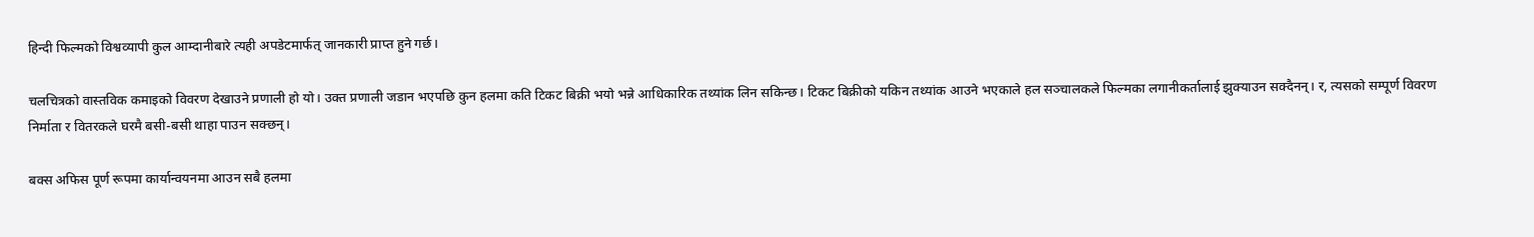हिन्दी फिल्मको विश्वव्यापी कुल आम्दानीबारे त्यही अपडेटमार्फत् जानकारी प्राप्त हुने गर्छ।

चलचित्रको वास्तविक कमाइको विवरण देखाउने प्रणाली हो यो। उक्त प्रणाली जडान भएपछि कुन हलमा कति टिकट बिक्री भयो भन्ने आधिकारिक तथ्यांक लिन सकिन्छ। टिकट बिक्रीको यकिन तथ्यांक आउने भएकाले हल सञ्चालकले फिल्मका लगानीकर्तालाई झुक्याउन सक्दैनन्। र, त्यसको सम्पूर्ण विवरण निर्माता र वितरकले घरमै बसी-बसी थाहा पाउन सक्छन्।

बक्स अफिस पूर्ण रूपमा कार्यान्वयनमा आउन सबै हलमा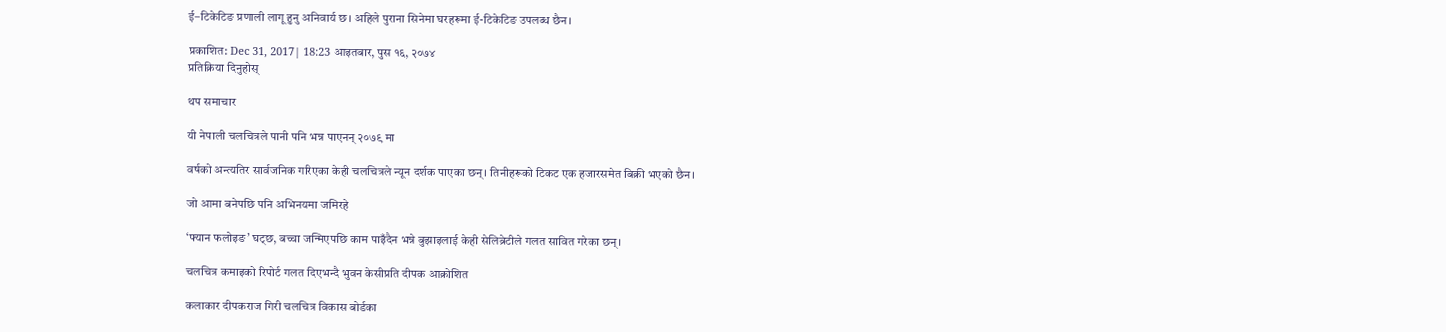ई–टिकेटिङ प्रणाली लागू हुनु अनिवार्य छ। अहिले पुराना सिनेमा घरहरूमा ई-टिकेटिङ उपलब्ध छैन।

प्रकाशित: Dec 31, 2017| 18:23 आइतबार, पुस १६, २०७४
प्रतिक्रिया दिनुहोस्

थप समाचार

यी नेपाली चलचित्रले पानी पनि भन्न पाएनन् २०७९ मा

वर्षको अन्त्यतिर सार्वजनिक गरिएका केही चलचित्रले न्यून दर्शक पाएका छन्। तिनीहरूको टिकट एक हजारसमेत बिक्री भएको छैन।

जो आमा बनेपछि पनि अभिनयमा जमिरहे

‘फ्यान फलोइङ’ घट्छ, बच्चा जन्मिएपछि काम पाइँदैन भन्ने बुझाइलाई केही सेलिब्रेटीले गलत सावित गरेका छन्।

चलचित्र कमाइको रिपोर्ट गलत दिएभन्दै भुवन केसीप्रति दीपक आक्रोशित

कलाकार दीपकराज गिरी चलचित्र विकास बोर्डका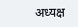अध्यक्ष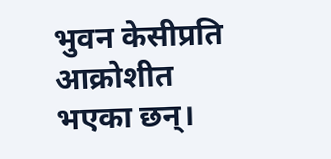भुवन केसीप्रति आक्रोशीत भएका छन्।